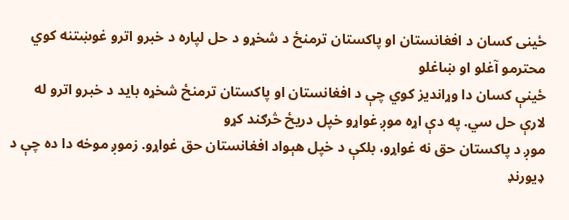ځینی کسان د افغانستان او پاکستان ترمنځ د شخړو د حل لپاره د خبرو اترو غوښتنه کوي
محترمو آغلو او ښاغلو
ځینې کسان دا وړاندیز کوي چې د افغانستان او پاکستان ترمنځ شخړه باید د خبرو اترو له لارې حل سي. په دې اړه موږ غواړو خپل دریځ څرګند کړو
موږ د پاکستان حق نه غواړو، بلکې د خپل هېواد افغانستان حق غواړو. زموږ موخه دا ده چې د ډیورنډ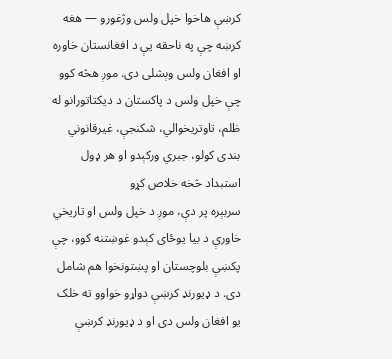کرښې هاخوا خپل ولس وژغورو — هغه کرښه چې په ناحقه یې د افغانستان خاوره او افغان ولس وېشلی دی. موږ هڅه کوو چې خپل ولس د پاکستان د دیکتاتورانو له ظلم، تاوتریخوالي، شکنجې، غیرقانوني بندی کولو، جبري ورکېدو او هر ډول استبداد څخه خلاص کړو
سربېره پر دې، موږ د خپل ولس او تاریخي خاورې د بیا یوځای کېدو غوښتنه کوو، چې پکښې بلوچستان او پښتونخوا هم شامل دی. د ډیورنډ کرښې دواړو خواوو ته خلک یو افغان ولس دی او د ډیورنډ کرښې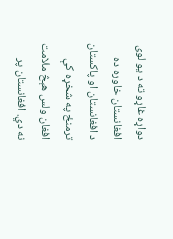دواړه غاړو ته د یو لوی افغانستان خاوره ده
د افغانستان او پاکستان ترمنځ په شخړه کې افغان ولس هېڅ ملامت نه دي. افغانستان پر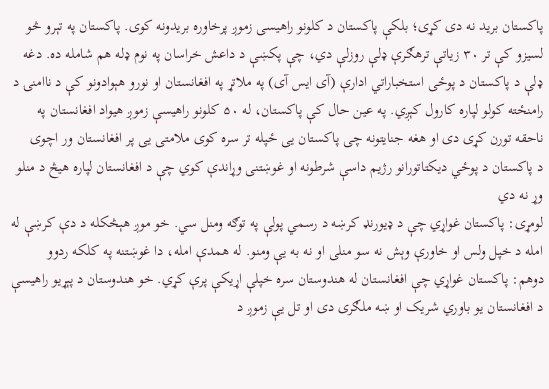پاکستان برید نه دی کړی؛ بلکې پاکستان د کلونو راهیسی زموږ پرخاوره بریدونه کوی. پاکستان په تېرو څو لسیزو کې تر ۳۰ زیاتې ترهګرې ډلې روزلې دي، چې پکښې د داعش خراسان په نوم ډله هم شامله ده. دغه ډلې د پاکستان د پوځی استخباراتي ادارې (آی ایس آی) په ملاتړ په افغانستان او نورو هېوادونو کې د ناامنۍ د رامنځته کولو لپاره کارول کېږي. په عین حال کې پاکستان، له ۵۰ کلونو راهیسې زموږ هیواد افغانستان په ناحقه تورن کړی دی او هغه جنایتونه چی پاکستان یی ځپله تر سره کوی ملامتی یی پر افغانستان ور اچوی
د پاکستان د پوځي دیکتاتورانو رژیم داسې شرطونه او غوښتنی وړاندې کوي چې د افغانستان لپاره هیڅ د منلو وړ نه دي
لومړی: پاکستان غواړي چې د ډیورنډ کرښه د رسمي پولې په توګه ومنل سي. خو موږ هېڅکله د دې کرښې له امله د خپل ولس او خاورې وېش نه سو منلی او نه به یې ومنو. له همدې امله، دا غوښتنه په کلکه ردوو
دوهم: پاکستان غواړي چې افغانستان له هندوستان سره خپلې اړیکې پرې کړي. خو هندوستان د پېړیو راهیسې د افغانستان یو باوري شریک او ښه ملګری دی او تل یې زموږ د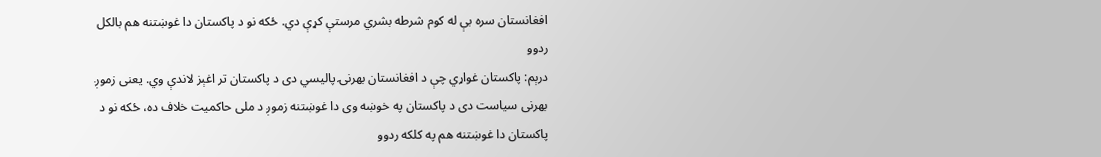افغانستان سره بې له کوم شرطه بشري مرستې کړې دي. ځکه نو د پاکستان دا غوښتنه هم بالکل ردوو
درېم: پاکستان غواړي چې د افغانستان بهرنۍ پالیسي دی د پاکستان تر اغېز لاندې وي. یعنی زموږ بهرنی سیاست دی د پاکستان په خوښه وی دا غوښتنه زموږ د ملی حاکمیت خلاف ده، ځکه نو د پاکستان دا غوښتنه هم په کلکه ردوو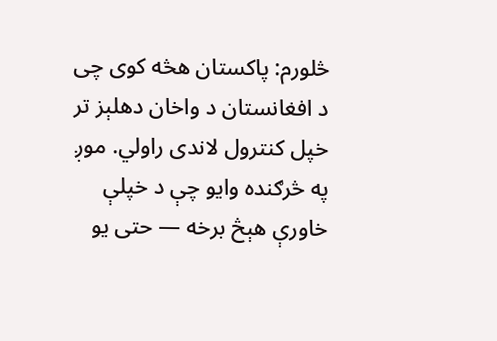څلورم: پاکستان هڅه کوی چی د افغانستان د واخان دهلېز تر خپل کنترول لاندی راولي. موږ په څرګنده وایو چې د خپلې خاورې هېڅ برخه — حتی یو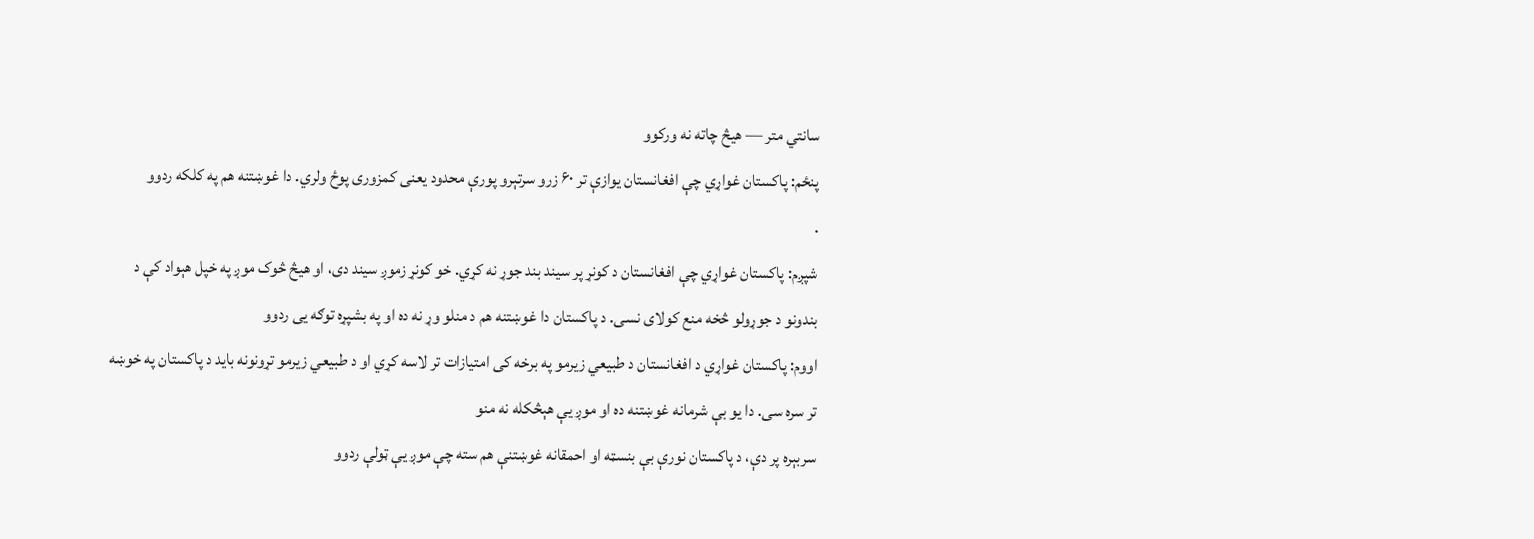سانتي متر — هیڅ چاته نه ورکوو
پنځم: پاکستان غواړي چې افغانستان یوازې تر ۶۰ زرو سرتېرو پورې محدود یعنی کمزوری پوځ ولري. دا غوښتنه هم په کلکه ردوو
.
شپږم: پاکستان غواړي چې افغانستان د کونړ پر سیند بند جوړ نه کړي. خو کونړ زموږ سیند دی، او هیڅ څوک موږ په خپل هېواد کې د بندونو د جوړولو څخه منع کولای نسی. د پاکستان دا غوښتنه هم د منلو وړ نه ده او په بشپړه توګه یی ردوو
اووم: پاکستان غواړي د افغانستان د طبیعي زیرمو په برخه کی امتیازات تر لاسه کړي او د طبیعي زیرمو تړونونه باید د پاکستان په خوښه تر سره سی. دا یو بې شرمانه غوښتنه ده او موږ یې هېڅکله نه منو
سربېره پر دې، د پاکستان نورې بې بنسټه او احمقانه غوښتنې هم سته چې موږ یې ټولې ردوو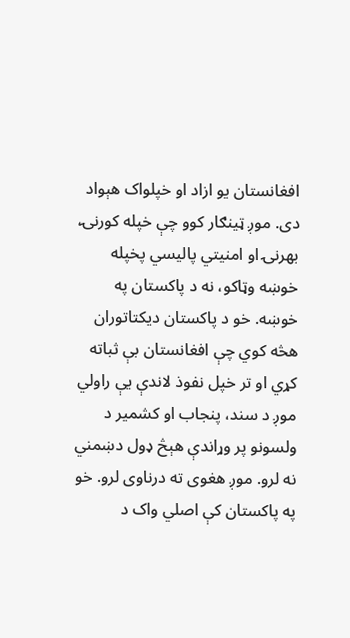افغانستان یو ازاد او خپلواک هېواد دی. موږ ټینګار کوو چې خپله کورنۍ، بهرنۍ او امنیتي پالیسي پخپله خوښه وټاکو، نه د پاکستان په خوښه. خو د پاکستان دیکتاتوران هڅه کوي چې افغانستان بې ثباته کړي او تر خپل نفوذ لاندې یې راولي
موږ د سند، پنجاب او کشمیر د ولسونو پر وړاندې هېڅ ډول دښمني نه لرو. موږ هغوی ته درناوی لرو. خو په پاکستان کې اصلي واک د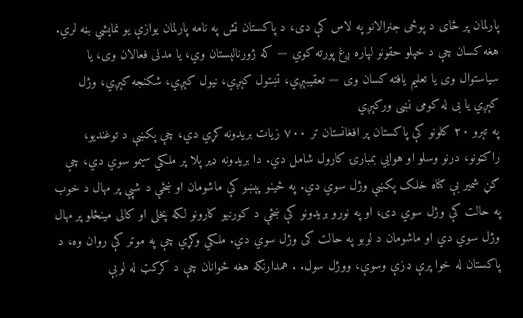پارلمان پر ځای د پوځی جنرالانو په لاس کې دی، د پاکستان تش په نامه پارلمان یوازې یو نمایشي بڼه لري. هغه کسان چې د خپلو حقونو لپاره ږغ پورته کوي — که ژورنالېستان وي، یا مدنی فعالان وی، یا سیاستوال وی یا تعلیم یافته کسان وی — تعقیبېږي، تښتول کېږي، نیول کېږي، شکنجه کېږي، وژل کېږي یا بی له کومی نښی ورکېږي
په تېرو ۲۰ کلونو کې پاکستان پر افغانستان تر ۷۰۰ زیات بریدونه کړي دي، چې پکښې د توغندیو، راکټونو، درنو وسلو او هوايي بمبارۍ کارول شامل دي. دا بریدونه ډیر پلا پر ملکي سیمو سوي دي، چې ګڼ شمیر بې ګناه خلک پکښې وژل سوي دي. په ځینو پېښو کې ماشومان او ښځې د شپې پر مهال د خوب په حالت کې وژل سوي دی، او په نورو بریدونو کې ښځې د کورنیو کارونو لکه پخلی او کالی مینځلو پر مهال وژل سوي دي او ماشومان د لوبو په حالت کی وژل سوي دي. ملکي وګړي چې په موټر کې روان وه، د پاکستان له خوا پرې ډزې وسوې، ووژل سول. . همدارنګه هغه ځوانان چې د کرکټ له لوبې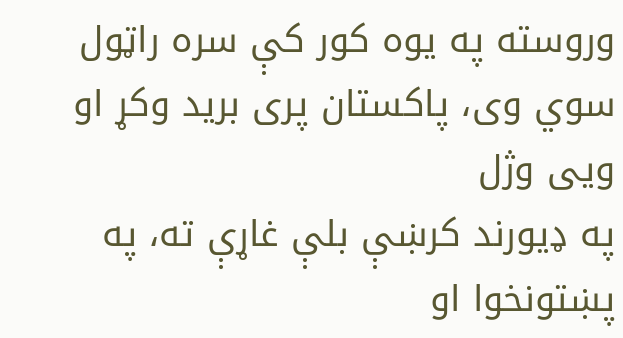وروسته په یوه کور کې سره راټول سوي وی، پاکستان پری برید وکړ او ویی وژل
په ډیورند کرښې بلې غاړې ته، په پښتونخوا او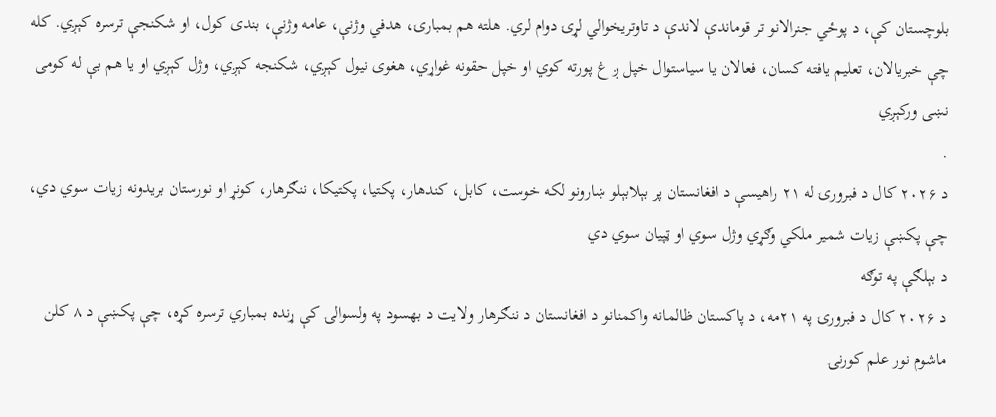بلوچستان کې، د پوځي جنرالانو تر قوماندې لاندې د تاوتریخوالي لړۍ دوام لري. هلته هم بمبارۍ، هدفي وژنې، عامه وژنې، بندی کول، او شکنجې ترسره کېږي. کله چې خبریالان، تعلیم یافته کسان، فعالان یا سیاستوال خپل ږ غ پورته کوي او خپل حقونه غواړي، هغوی نیول کېږي، شکنجه کېږي، وژل کېږي او یا هم بې له کومی نښی ورکېږي
.
د ۲۰۲۶ کال د فبرورۍ له ۲۱ راهیسې د افغانستان پر بېلابېلو ښارونو لکه خوست، کابل، کندهار، پکتیا، پکتیکا، ننګرهار، کونړ او نورستان بریدونه زیات سوي دي، چې پکښې زیات شمیر ملکي وګړي وژل سوي او ټپیان سوي دي
د بېلګې په توګه
د ۲۰۲۶ کال د فبرورۍ په ۲۱مه، د پاکستان ظالمانه واکمنانو د افغانستان د ننګرهار ولایت د بهسود په ولسوالۍ کې ړنده بمباري ترسره کړه، چې پکښې د ۸ کلن ماشوم نور علم کورنۍ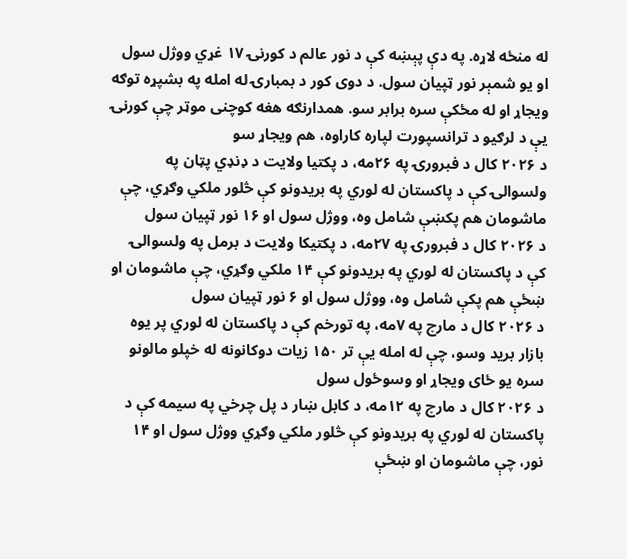له منځه لاړه. په دې پېښه کې د نور عالم د کورنۍ ۱۷ غړي ووژل سول او یو شمېر نور ټپیان سول. د دوی کور د بمبارۍ له امله په بشپړه توګه ویجاړ او له مځکې سره برابر سو. همدارنګه هغه کوچنی موټر چې کورنۍ یې د لرګیو د ترانسپورت لپاره کاراوه، هم ویجاړ سو
د ۲۰۲۶ کال د فبرورۍ په ۲۶مه، د پکتیا ولایت د ډنډي پټان په ولسوالۍ کې د پاکستان له لوري په بریدونو کې څلور ملکي وګړي، چې ماشومان هم پکښې شامل وه، ووژل سول او ۱۶ نور ټپیان سول
د ۲۰۲۶ کال د فبرورۍ په ۲۷مه، د پکتیکا ولایت د برمل په ولسوالۍ کې د پاکستان له لوري په بریدونو کې ۱۴ ملکي وګړي، چې ماشومان او ښځې هم پکې شامل وه، ووژل سول او ۶ نور ټپیان سول
د ۲۰۲۶ کال د مارچ په ۷مه، په تورخم کې د پاکستان له لوري پر یوه بازار برید وسو، چې له امله یې تر ۱۵۰ زیات دوکانونه له خپلو مالونو سره یو ځای ویجاړ او وسوځول سول
د ۲۰۲۶ کال د مارچ په ۱۲مه، د کابل ښار د پل چرخي په سیمه کې د پاکستان له لوري په بریدونو کې څلور ملکي وګړي ووژل سول او ۱۴ نور، چې ماشومان او ښځې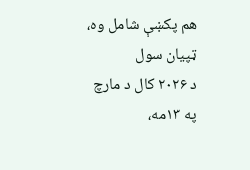هم پکښې شامل وه، ټپیان سول
د ۲۰۲۶ کال د مارچ په ۱۳مه،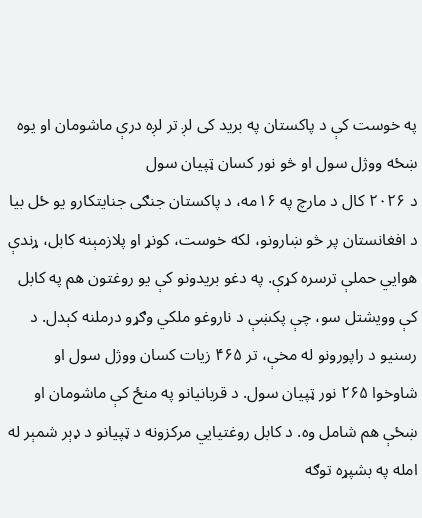په خوست کې د پاکستان په برید کی لږ تر لږه درې ماشومان او یوه ښځه ووژل سول او څو نور کسان ټپیان سول
د ۲۰۲۶ کال د مارچ په ۱۶مه، د پاکستان جنګی جنایتکارو یو ځل بیا د افغانستان پر څو ښارونو، لکه خوست، کونړ او پلازمېنه کابل، ړندې هوايي حملې ترسره کړې. په دغو بریدونو کې یو روغتون هم په کابل کې وویشتل سو، چې پکښې د ناروغو ملکي وګړو درملنه کېدل. د رسنیو د راپورونو له مخې، تر ۴۶۵ زیات کسان ووژل سول او شاوخوا ۲۶۵ نور ټپیان سول. د قربانیانو په منځ کې ماشومان او ښځې هم شامل وه. د کابل روغتیايي مرکزونه د ټپیانو د ډېر شمېر له امله په بشپړه توګه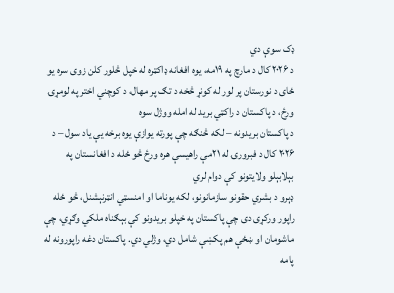ډک سوې دي
د ۲۰۲۶ کال د مارچ په ۱۹مه، یوه افغانه ډاکټره له خپل څلور کلن زوی سره یو ځای د نورستان پر لور له کونړ څخه د تګ پر مهال، د کوچني اختر په لومړۍ ورځ، د پاکستان د راکټي برید له امله ووژل سوه
د پاکستان بریدونه – لکه څنګه چې پورته یوازې یوه برخه یې یاد سول – د ۲۰۲۶ کال د فبرورۍ له ۲۱مې راهیسې هره ورځ څو ځله د افغانستان په بېلابېلو ولایتونو کې دوام لري
ډېرو د بشري حقونو سازمانونو، لکه یوناما او امنسټي انټرنېشنل، څو ځله راپور ورکړی دی چې پاکستان په خپلو بریدونو کې بېګناه ملکي وګړي، چې ماشومان او ښځې هم پکښې شامل دي، وژلي دي. پاکستان دغه راپورونه له پامه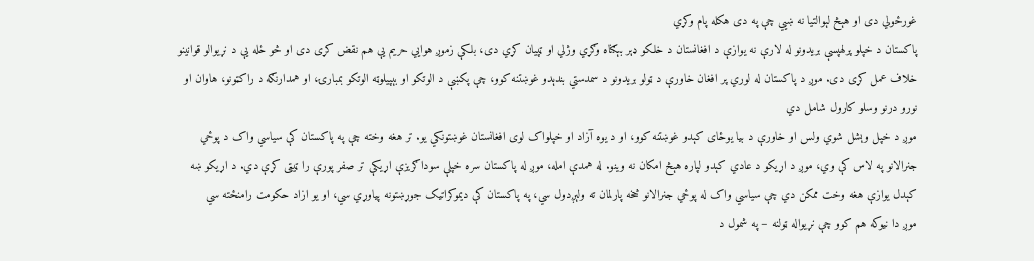غورځولي دی او هېڅ لېوالتیا نه ښيي چې په دی هکله پام وکړي
پاکستان د خپلو پرلهپسې بریدونو له لارې نه یوازې د افغانستان د خلکو ډېر بېګناه وګړي وژلي او ټپیان کړي دی، بلکې زموږ هوايي حریم یې هم نقض کړی دی او څو ځله یې د نړیوالو قوانینو خلاف عمل کړی دی. موږ د پاکستان له لوري پر افغان خاورې د ټولو بریدونو د سمدستي بندېدو غوښتنه کوو، چې پکښې د الوتکو او بېپیلوټه الوتکو بمبارۍ، او همدارنګه د راکټونو، هاوان او نورو درنو وسلو کارول شامل دي
موږ د خپل وېشل شوي ولس او خاورې د بیا یوځای کېدو غوښتنه کوو، او د یوه آزاد او خپلواک لوی افغانستان غوښتونکي یو. تر هغه وخته چې په پاکستان کې سیاسي واک د پوځي جنرالانو په لاس کې وي، موږ د اړیکو د عادي کېدو لپاره هېڅ امکان نه وینو. له همدې امله، موږ له پاکستان سره خپلې سوداګریزې اړیکې تر صفر پورې را ټیټی کړې دي. د اړیکو ښه کېدل یوازې هغه وخت ممکن دي چې سیاسي واک له پوځي جنرالانو څخه پارلمان ته ولېږدول سي، په پاکستان کې دیموکراتیک جوړښتونه پیاوړي سي، او یو ازاد حکومت رامنځته سي
موږ دا نیوکه هم کوو چې نړیواله ټولنه – په شمول د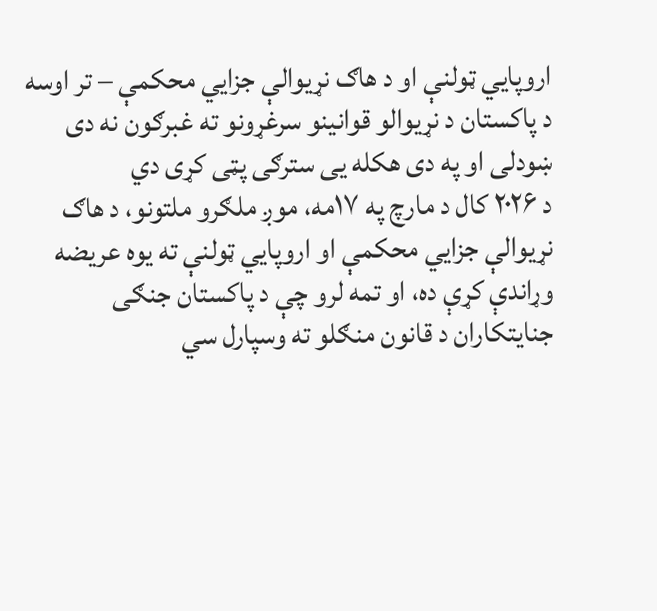اروپايي ټولنې او د هاګ نړیوالې جزایي محکمې – تر اوسه د پاکستان د نړیوالو قوانینو سرغړونو ته غبرګون نه دی ښودلی او په دی هکله یی سترګی پټی کړی دي
د ۲۰۲۶ کال د مارچ په ۱۷مه، موږ ملګرو ملتونو، د هاګ نړیوالې جزایي محکمې او اروپايي ټولنې ته یوه عریضه وړاندې کړې ده، او تمه لرو چې د پاکستان جنګی جنایتکاران د قانون منګلو ته وسپارل سي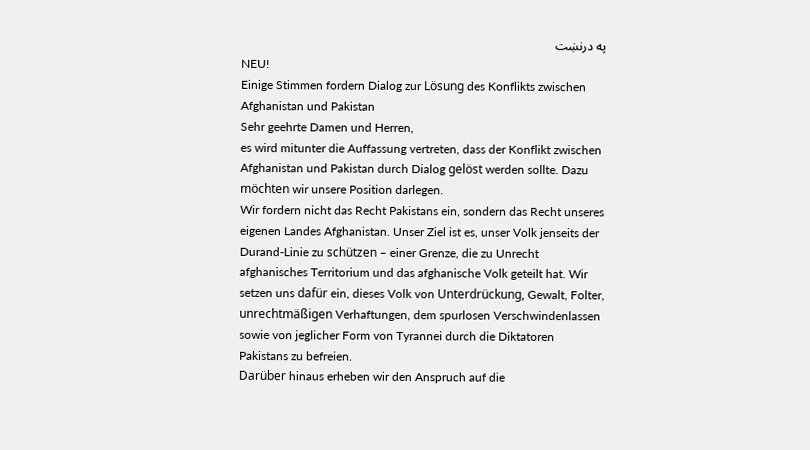په درنښت
NEU!
Einige Stimmen fordern Dialog zur Lösung des Konflikts zwischen Afghanistan und Pakistan
Sehr geehrte Damen und Herren,
es wird mitunter die Auffassung vertreten, dass der Konflikt zwischen Afghanistan und Pakistan durch Dialog gelöst werden sollte. Dazu möchten wir unsere Position darlegen.
Wir fordern nicht das Recht Pakistans ein, sondern das Recht unseres eigenen Landes Afghanistan. Unser Ziel ist es, unser Volk jenseits der Durand-Linie zu schützen – einer Grenze, die zu Unrecht afghanisches Territorium und das afghanische Volk geteilt hat. Wir setzen uns dafür ein, dieses Volk von Unterdrückung, Gewalt, Folter, unrechtmäßigen Verhaftungen, dem spurlosen Verschwindenlassen sowie von jeglicher Form von Tyrannei durch die Diktatoren Pakistans zu befreien.
Darüber hinaus erheben wir den Anspruch auf die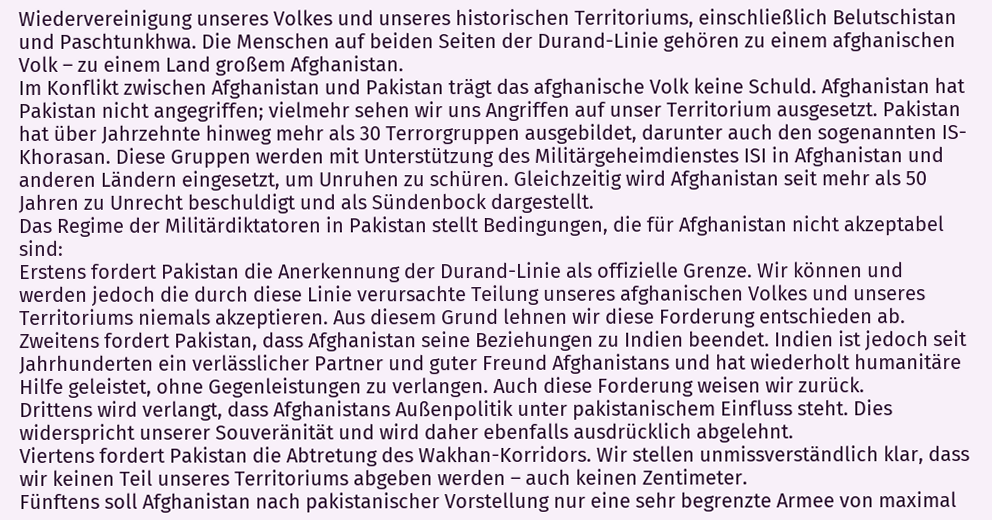Wiedervereinigung unseres Volkes und unseres historischen Territoriums, einschließlich Belutschistan und Paschtunkhwa. Die Menschen auf beiden Seiten der Durand-Linie gehören zu einem afghanischen Volk – zu einem Land großem Afghanistan.
Im Konflikt zwischen Afghanistan und Pakistan trägt das afghanische Volk keine Schuld. Afghanistan hat Pakistan nicht angegriffen; vielmehr sehen wir uns Angriffen auf unser Territorium ausgesetzt. Pakistan hat über Jahrzehnte hinweg mehr als 30 Terrorgruppen ausgebildet, darunter auch den sogenannten IS-Khorasan. Diese Gruppen werden mit Unterstützung des Militärgeheimdienstes ISI in Afghanistan und anderen Ländern eingesetzt, um Unruhen zu schüren. Gleichzeitig wird Afghanistan seit mehr als 50 Jahren zu Unrecht beschuldigt und als Sündenbock dargestellt.
Das Regime der Militärdiktatoren in Pakistan stellt Bedingungen, die für Afghanistan nicht akzeptabel sind:
Erstens fordert Pakistan die Anerkennung der Durand-Linie als offizielle Grenze. Wir können und werden jedoch die durch diese Linie verursachte Teilung unseres afghanischen Volkes und unseres Territoriums niemals akzeptieren. Aus diesem Grund lehnen wir diese Forderung entschieden ab.
Zweitens fordert Pakistan, dass Afghanistan seine Beziehungen zu Indien beendet. Indien ist jedoch seit Jahrhunderten ein verlässlicher Partner und guter Freund Afghanistans und hat wiederholt humanitäre Hilfe geleistet, ohne Gegenleistungen zu verlangen. Auch diese Forderung weisen wir zurück.
Drittens wird verlangt, dass Afghanistans Außenpolitik unter pakistanischem Einfluss steht. Dies widerspricht unserer Souveränität und wird daher ebenfalls ausdrücklich abgelehnt.
Viertens fordert Pakistan die Abtretung des Wakhan-Korridors. Wir stellen unmissverständlich klar, dass wir keinen Teil unseres Territoriums abgeben werden – auch keinen Zentimeter.
Fünftens soll Afghanistan nach pakistanischer Vorstellung nur eine sehr begrenzte Armee von maximal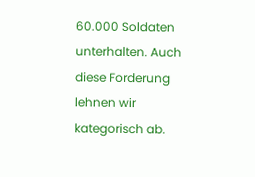60.000 Soldaten unterhalten. Auch diese Forderung lehnen wir kategorisch ab.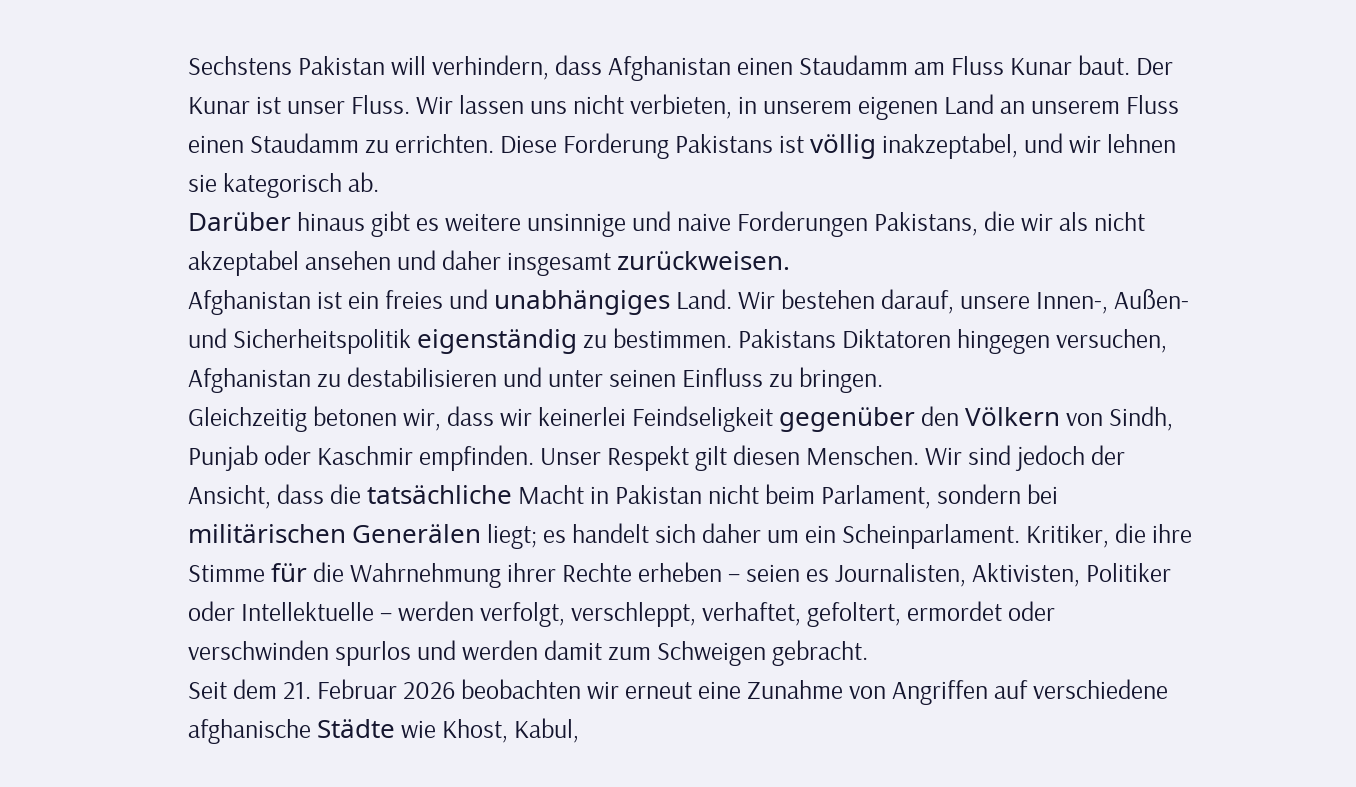Sechstens Pakistan will verhindern, dass Afghanistan einen Staudamm am Fluss Kunar baut. Der Kunar ist unser Fluss. Wir lassen uns nicht verbieten, in unserem eigenen Land an unserem Fluss einen Staudamm zu errichten. Diese Forderung Pakistans ist völlig inakzeptabel, und wir lehnen sie kategorisch ab.
Darüber hinaus gibt es weitere unsinnige und naive Forderungen Pakistans, die wir als nicht akzeptabel ansehen und daher insgesamt zurückweisen.
Afghanistan ist ein freies und unabhängiges Land. Wir bestehen darauf, unsere Innen-, Außen- und Sicherheitspolitik eigenständig zu bestimmen. Pakistans Diktatoren hingegen versuchen, Afghanistan zu destabilisieren und unter seinen Einfluss zu bringen.
Gleichzeitig betonen wir, dass wir keinerlei Feindseligkeit gegenüber den Völkern von Sindh, Punjab oder Kaschmir empfinden. Unser Respekt gilt diesen Menschen. Wir sind jedoch der Ansicht, dass die tatsächliche Macht in Pakistan nicht beim Parlament, sondern bei militärischen Generälen liegt; es handelt sich daher um ein Scheinparlament. Kritiker, die ihre Stimme für die Wahrnehmung ihrer Rechte erheben – seien es Journalisten, Aktivisten, Politiker oder Intellektuelle – werden verfolgt, verschleppt, verhaftet, gefoltert, ermordet oder verschwinden spurlos und werden damit zum Schweigen gebracht.
Seit dem 21. Februar 2026 beobachten wir erneut eine Zunahme von Angriffen auf verschiedene afghanische Städte wie Khost, Kabul,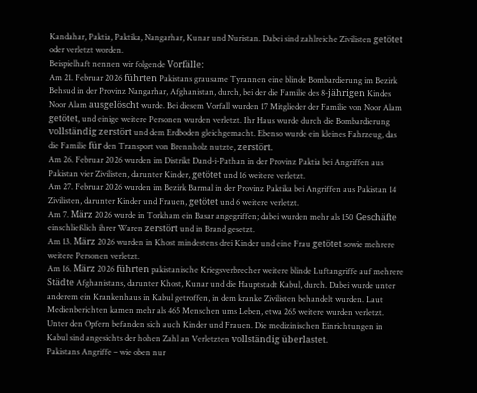Kandahar, Paktia, Paktika, Nangarhar, Kunar und Nuristan. Dabei sind zahlreiche Zivilisten getötet oder verletzt worden.
Beispielhaft nennen wir folgende Vorfälle:
Am 21. Februar 2026 führten Pakistans grausame Tyrannen eine blinde Bombardierung im Bezirk Behsud in der Provinz Nangarhar, Afghanistan, durch, bei der die Familie des 8-jährigen Kindes Noor Alam ausgelöscht wurde. Bei diesem Vorfall wurden 17 Mitglieder der Familie von Noor Alam getötet, und einige weitere Personen wurden verletzt. Ihr Haus wurde durch die Bombardierung vollständig zerstört und dem Erdboden gleichgemacht. Ebenso wurde ein kleines Fahrzeug, das die Familie für den Transport von Brennholz nutzte, zerstört.
Am 26. Februar 2026 wurden im Distrikt Dand-i-Pathan in der Provinz Paktia bei Angriffen aus Pakistan vier Zivilisten, darunter Kinder, getötet und 16 weitere verletzt.
Am 27. Februar 2026 wurden im Bezirk Barmal in der Provinz Paktika bei Angriffen aus Pakistan 14 Zivilisten, darunter Kinder und Frauen, getötet und 6 weitere verletzt.
Am 7. März 2026 wurde in Torkham ein Basar angegriffen; dabei wurden mehr als 150 Geschäfte einschließlich ihrer Waren zerstört und in Brand gesetzt.
Am 13. März 2026 wurden in Khost mindestens drei Kinder und eine Frau getötet sowie mehrere weitere Personen verletzt.
Am 16. März 2026 führten pakistanische Kriegsverbrecher weitere blinde Luftangriffe auf mehrere Städte Afghanistans, darunter Khost, Kunar und die Hauptstadt Kabul, durch. Dabei wurde unter anderem ein Krankenhaus in Kabul getroffen, in dem kranke Zivilisten behandelt wurden. Laut Medienberichten kamen mehr als 465 Menschen ums Leben, etwa 265 weitere wurden verletzt. Unter den Opfern befanden sich auch Kinder und Frauen. Die medizinischen Einrichtungen in Kabul sind angesichts der hohen Zahl an Verletzten vollständig überlastet.
Pakistans Angriffe – wie oben nur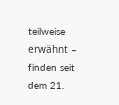teilweise erwähnt – finden seit dem 21.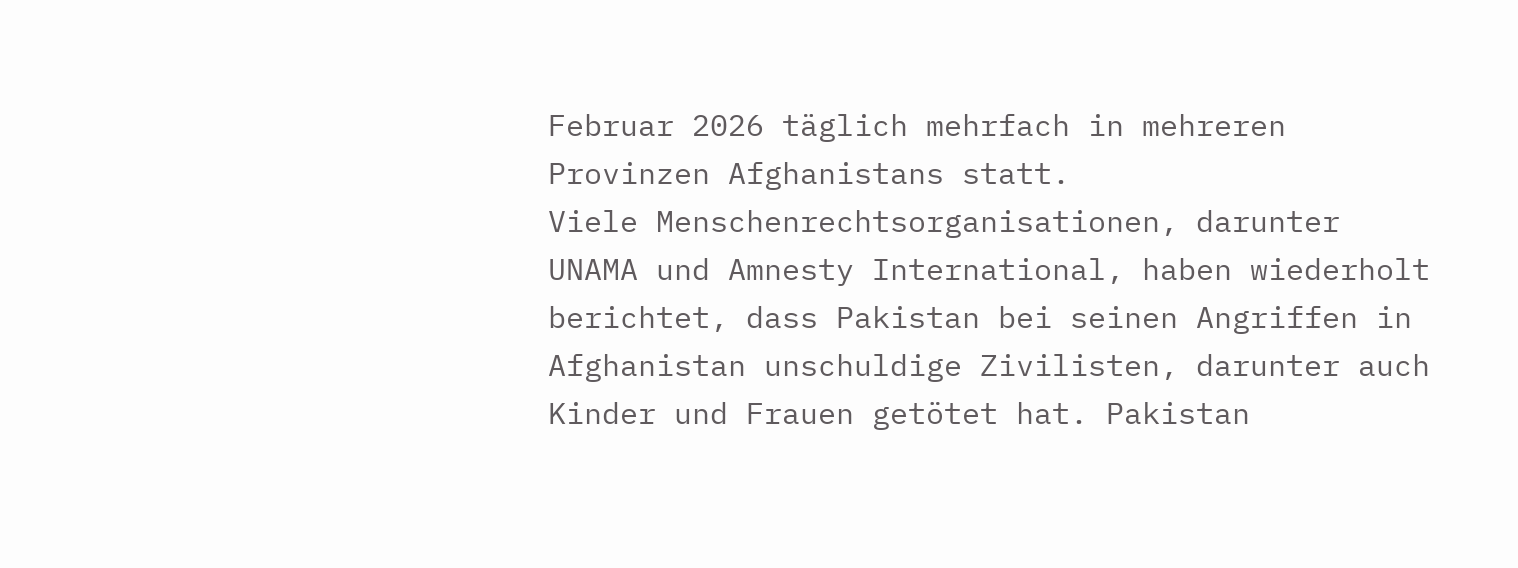Februar 2026 täglich mehrfach in mehreren Provinzen Afghanistans statt.
Viele Menschenrechtsorganisationen, darunter UNAMA und Amnesty International, haben wiederholt berichtet, dass Pakistan bei seinen Angriffen in Afghanistan unschuldige Zivilisten, darunter auch Kinder und Frauen getötet hat. Pakistan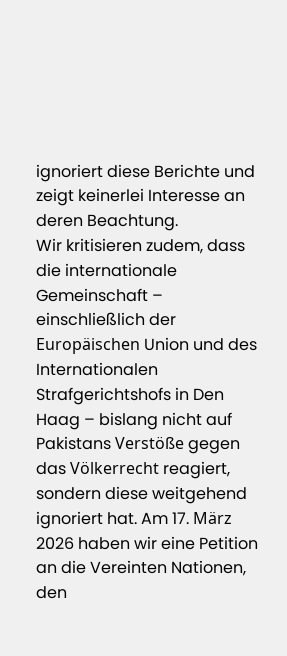ignoriert diese Berichte und zeigt keinerlei Interesse an deren Beachtung.
Wir kritisieren zudem, dass die internationale Gemeinschaft – einschließlich der Europäischen Union und des Internationalen Strafgerichtshofs in Den Haag – bislang nicht auf Pakistans Verstöße gegen das Völkerrecht reagiert, sondern diese weitgehend ignoriert hat. Am 17. März 2026 haben wir eine Petition an die Vereinten Nationen, den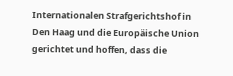Internationalen Strafgerichtshof in Den Haag und die Europäische Union gerichtet und hoffen, dass die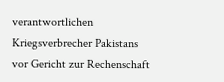verantwortlichen Kriegsverbrecher Pakistans vor Gericht zur Rechenschaft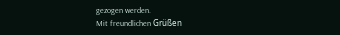gezogen werden.
Mit freundlichen Grüßen